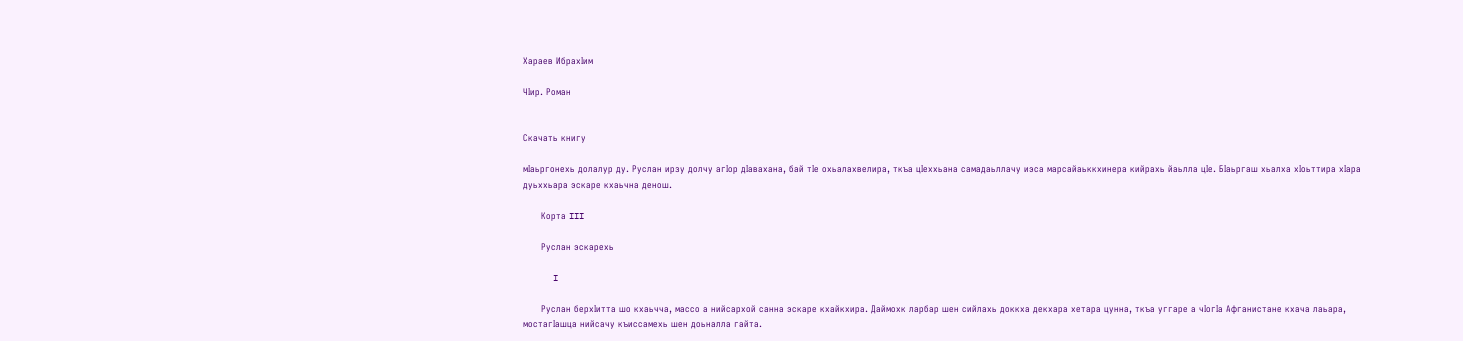Хараев ИбрахIим

ЧIир. Роман


Скачать книгу

мIаьргонехь долалур ду. Руслан ирзу долчу агIор дIавахана, бай тIе охьалахвелира, ткъа цIеххьана самадаьллачу иэса марсайаьккхинера кийрахь йаьлла цIе. БIаьргаш хьалха хIоьттира хIара дуьххьара эскаре кхаьчна денош.

      Корта III

      Руслан эскарехь

      I

      Руслан берхIитта шо кхаьчча, массо а нийсархой санна эскаре кхайкхира. Даймохк ларбар шен сийлахь доккха декхара хетара цунна, ткъа уггаре а чIогIа Афганистане кхача лаьара, мостагIашца нийсачу къиссамехь шен доьналла гайта.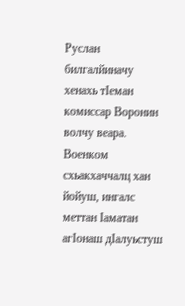Руслан билгалйиначу хенахь тIеман комиссар Воронин волчу веара. Военком схьакхаччалц хан йойуш, ингалс меттан Iаматан агIонаш дIалуьстуш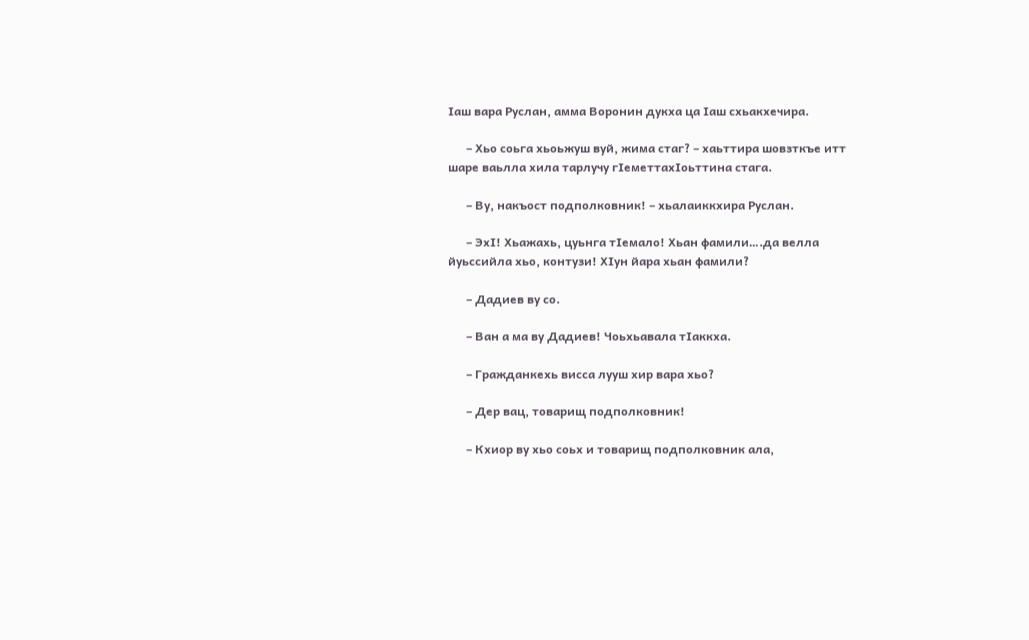Iаш вара Руслан, амма Воронин дукха ца Iаш схьакхечира.

      – Хьо соьга хьоьжуш вуй, жима стаг? – хаьттира шовзткъе итт шаре ваьлла хила тарлучу гIеметтахIоьттина стага.

      – Ву, накъост подполковник! – хьалаиккхира Руслан.

      – ЭхI! Хьажахь, цуьнга тIемало! Хьан фамили….да велла йуьссийла хьо, контузи! ХIун йара хьан фамили?

      – Дадиев ву со.

      – Ван а ма ву Дадиев! Чоьхьавала тIаккха.

      – Гражданкехь висса лууш хир вара хьо?

      – Дер вац, товарищ подполковник!

      – Кхиор ву хьо соьх и товарищ подполковник ала,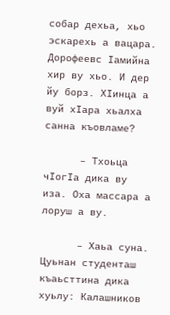собар дехьа, хьо эскарехь а вацара. Дорофеевс Iамийна хир ву хьо. И дер йу борз. ХIинца а вуй хIара хьалха санна къовламе?

      – Тхоьца чIогIа дика ву иза. Оха массара а лоруш а ву.

      – Хаьа суна. Цуьнан студенташ къаьсттина дика хуьлу: Калашников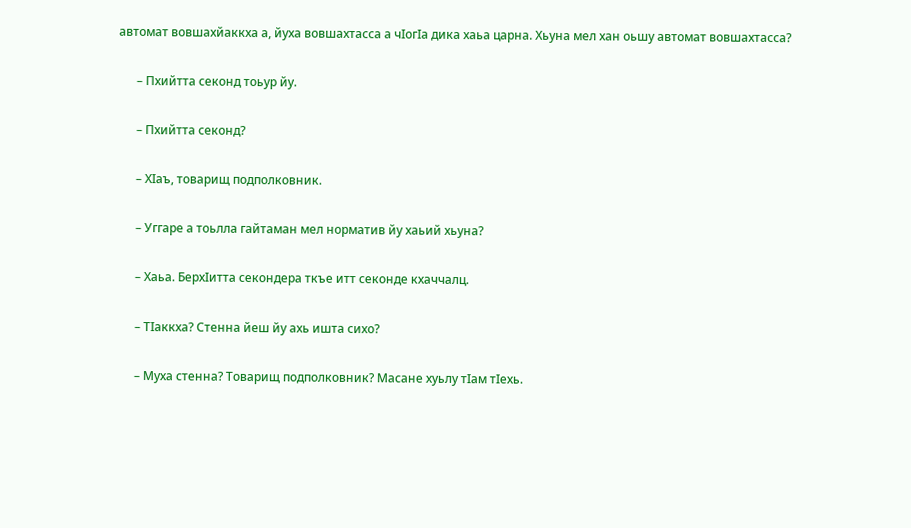автомат вовшахйаккха а, йуха вовшахтасса а чIогIа дика хаьа царна. Хьуна мел хан оьшу автомат вовшахтасса?

      – Пхийтта секонд тоьур йу.

      – Пхийтта секонд?

      – ХIаъ, товарищ подполковник.

      – Уггаре а тоьлла гайтаман мел норматив йу хаьий хьуна?

      – Хаьа. БерхIитта секондера ткъе итт секонде кхаччалц.

      – ТIаккха? Стенна йеш йу ахь ишта сихо?

      – Муха стенна? Товарищ подполковник? Масане хуьлу тIам тIехь.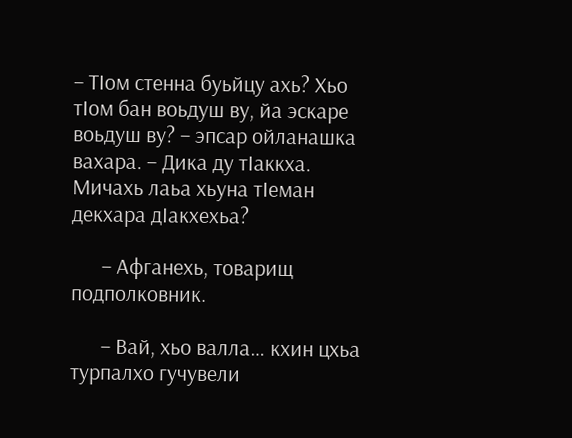– ТIом стенна буьйцу ахь? Хьо тIом бан воьдуш ву, йа эскаре воьдуш ву? – эпсар ойланашка вахара. – Дика ду тIаккха. Мичахь лаьа хьуна тIеман декхара дIакхехьа?

      – Афганехь, товарищ подполковник.

      – Вай, хьо валла… кхин цхьа турпалхо гучувели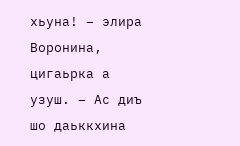хьуна! – элира Воронина, цигаьрка а узуш. – Ас диъ шо даьккхина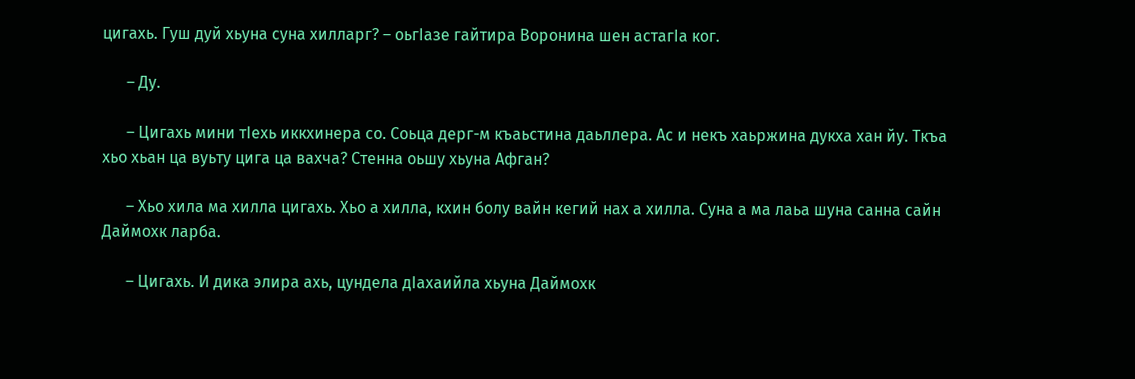цигахь. Гуш дуй хьуна суна хилларг? – оьгIазе гайтира Воронина шен астагIа ког.

      – Ду.

      – Цигахь мини тIехь иккхинера со. Соьца дерг-м къаьстина даьллера. Ас и некъ хаьржина дукха хан йу. Ткъа хьо хьан ца вуьту цига ца вахча? Стенна оьшу хьуна Афган?

      – Хьо хила ма хилла цигахь. Хьо а хилла, кхин болу вайн кегий нах а хилла. Суна а ма лаьа шуна санна сайн Даймохк ларба.

      – Цигахь. И дика элира ахь, цундела дIахаийла хьуна Даймохк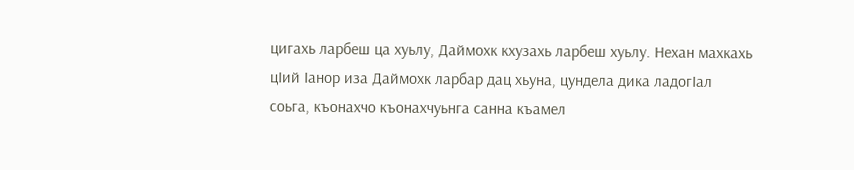цигахь ларбеш ца хуьлу, Даймохк кхузахь ларбеш хуьлу. Нехан махкахь цIий Iанор иза Даймохк ларбар дац хьуна, цундела дика ладогIал соьга, къонахчо къонахчуьнга санна къамел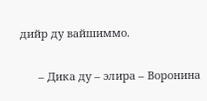дийр ду вайшиммо.

      – Дика ду – элира – Воронина